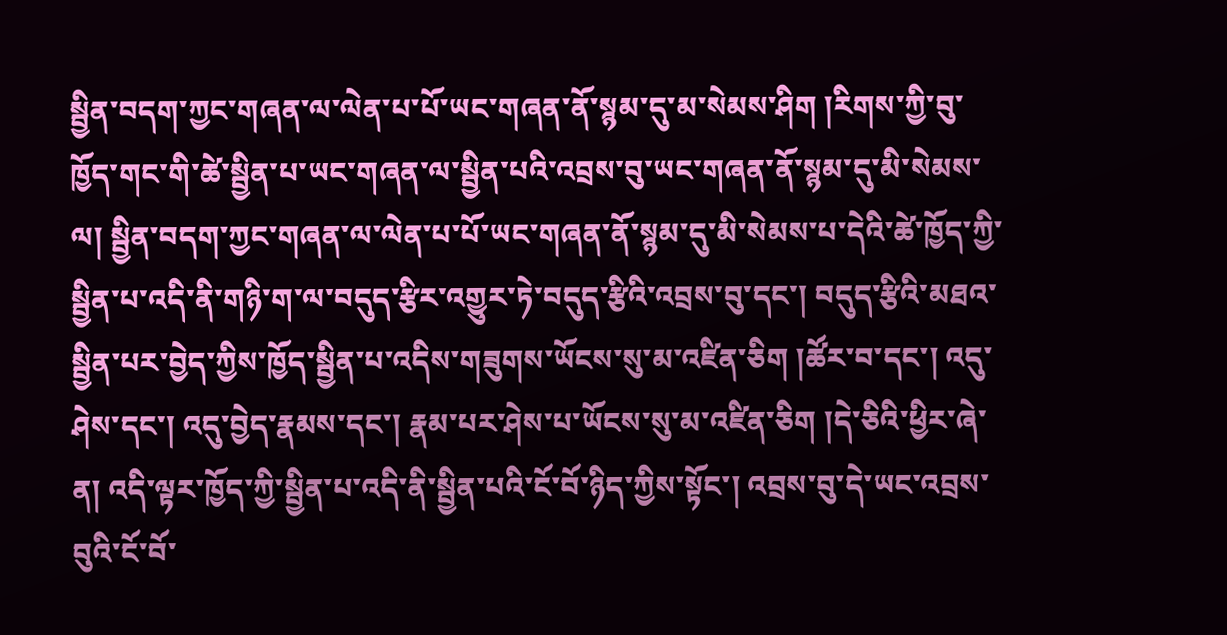སྦྱིན་བདག་ཀྱང་གཞན་ལ་ལེན་པ་པོ་ཡང་གཞན་ནོ་སྙམ་དུ་མ་སེམས་ཤིག །རིགས་ཀྱི་བུ་ཁྱོད་གང་གི་ཚེ་སྦྱིན་པ་ཡང་གཞན་ལ་སྦྱིན་པའི་འབྲས་བུ་ཡང་གཞན་ནོ་སྙམ་དུ་མི་སེམས་ལ། སྦྱིན་བདག་ཀྱང་གཞན་ལ་ལེན་པ་པོ་ཡང་གཞན་ནོ་སྙམ་དུ་མི་སེམས་པ་དེའི་ཚེ་ཁྱོད་ཀྱི་སྦྱིན་པ་འདི་ནི་གཉི་ག་ལ་བདུད་རྩིར་འགྱུར་ཏེ་བདུད་རྩིའི་འབྲས་བུ་དང་། བདུད་རྩིའི་མཐའ་སྦྱིན་པར་བྱེད་ཀྱིས་ཁྱོད་སྦྱིན་པ་འདིས་གཟུགས་ཡོངས་སུ་མ་འཛིན་ཅིག །ཚོར་བ་དང་། འདུ་ཤེས་དང་། འདུ་བྱེད་རྣམས་དང་། རྣམ་པར་ཤེས་པ་ཡོངས་སུ་མ་འཛིན་ཅིག །དེ་ཅིའི་ཕྱིར་ཞེ་ན། འདི་ལྟར་ཁྱོད་ཀྱི་སྦྱིན་པ་འདི་ནི་སྦྱིན་པའི་ངོ་བོ་ཉིད་ཀྱིས་སྟོང་། འབྲས་བུ་དེ་ཡང་འབྲས་བུའི་ངོ་བོ་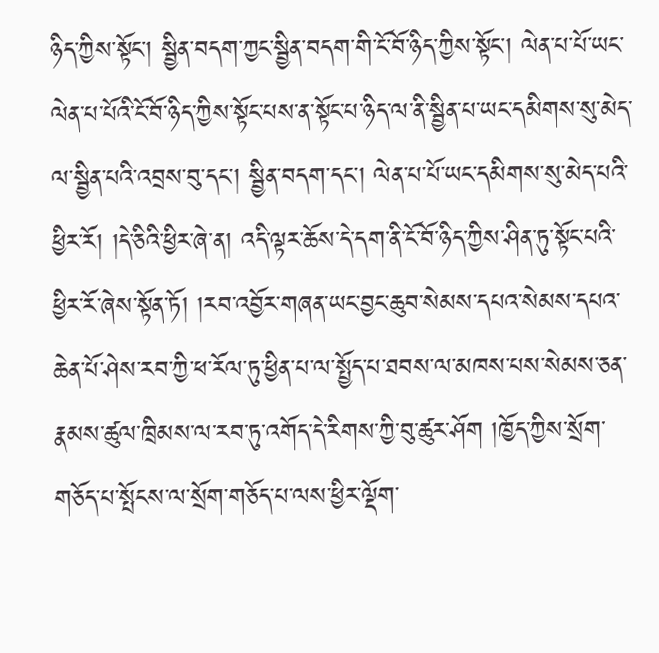ཉིད་ཀྱིས་སྟོང་། སྦྱིན་བདག་ཀྱང་སྦྱིན་བདག་གི་ངོ་བོ་ཉིད་ཀྱིས་སྟོང་། ལེན་པ་པོ་ཡང་ལེན་པ་པོའི་ངོ་བོ་ཉིད་ཀྱིས་སྟོང་པས་ན་སྟོང་པ་ཉིད་ལ་ནི་སྦྱིན་པ་ཡང་དམིགས་སུ་མེད་ལ་སྦྱིན་པའི་འབྲས་བུ་དང་། སྦྱིན་བདག་དང་། ལེན་པ་པོ་ཡང་དམིགས་སུ་མེད་པའི་ཕྱིར་རོ། །དེ་ཅིའི་ཕྱིར་ཞེ་ན། འདི་ལྟར་ཆོས་དེ་དག་ནི་ངོ་བོ་ཉིད་ཀྱིས་ཤིན་ཏུ་སྟོང་པའི་ཕྱིར་རོ་ཞེས་སྟོན་ཏོ། །རབ་འབྱོར་གཞན་ཡང་བྱང་ཆུབ་སེམས་དཔའ་སེམས་དཔའ་ཆེན་པོ་ཤེས་རབ་ཀྱི་ཕ་རོལ་ཏུ་ཕྱིན་པ་ལ་སྤྱོད་པ་ཐབས་ལ་མཁས་པས་སེམས་ཅན་རྣམས་ཚུལ་ཁྲིམས་ལ་རབ་ཏུ་འགོད་དེ་རིགས་ཀྱི་བུ་ཚུར་ཤོག །ཁྱོད་ཀྱིས་སྲོག་གཅོད་པ་སྤོངས་ལ་སྲོག་གཅོད་པ་ལས་ཕྱིར་ལྡོག་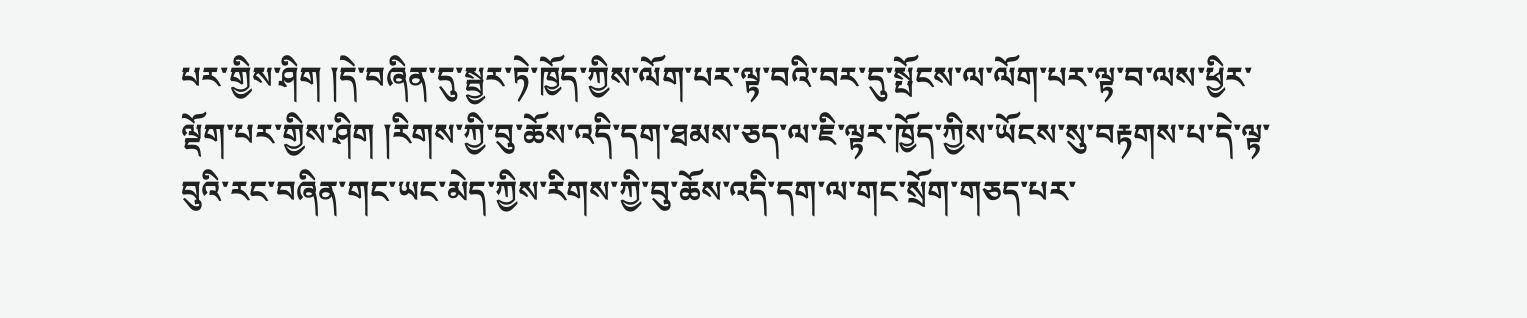པར་གྱིས་ཤིག །དེ་བཞིན་དུ་སྦྱར་ཏེ་ཁྱོད་ཀྱིས་ལོག་པར་ལྟ་བའི་བར་དུ་སྤོངས་ལ་ལོག་པར་ལྟ་བ་ལས་ཕྱིར་ལྡོག་པར་གྱིས་ཤིག །རིགས་ཀྱི་བུ་ཆོས་འདི་དག་ཐམས་ཅད་ལ་ཇི་ལྟར་ཁྱོད་ཀྱིས་ཡོངས་སུ་བརྟགས་པ་དེ་ལྟ་བུའི་རང་བཞིན་གང་ཡང་མེད་ཀྱིས་རིགས་ཀྱི་བུ་ཆོས་འདི་དག་ལ་གང་སྲོག་གཅད་པར་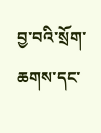བྱ་བའི་སྲོག་ཆགས་དང་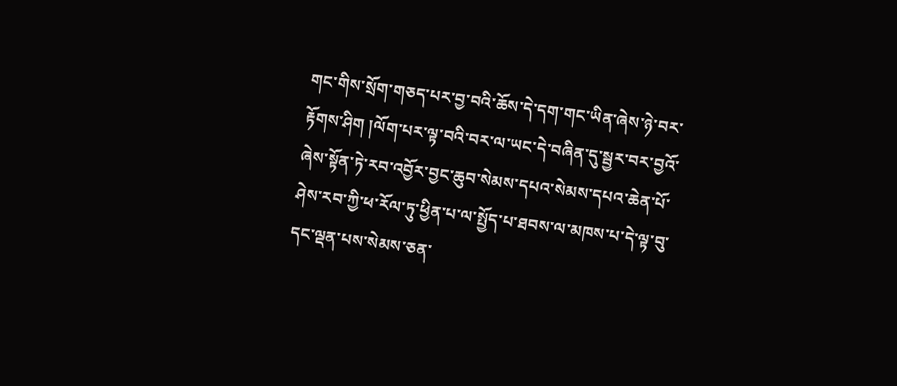གང་གིས་སྲོག་གཅད་པར་བྱ་བའི་ཆོས་དེ་དག་གང་ཡིན་ཞེས་ཉེ་བར་རྟོགས་ཤིག །ལོག་པར་ལྟ་བའི་བར་ལ་ཡང་དེ་བཞིན་དུ་སྦྱར་བར་བྱའོ་ཞེས་སྟོན་ཏེ་རབ་འབྱོར་བྱང་ཆུབ་སེམས་དཔའ་སེམས་དཔའ་ཆེན་པོ་ཤེས་རབ་ཀྱི་ཕ་རོལ་ཏུ་ཕྱིན་པ་ལ་སྤྱོད་པ་ཐབས་ལ་མཁས་པ་དེ་ལྟ་བུ་དང་ལྡན་པས་སེམས་ཅན་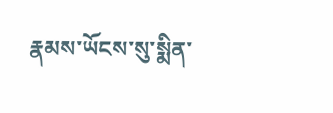རྣམས་ཡོངས་སུ་སྨིན་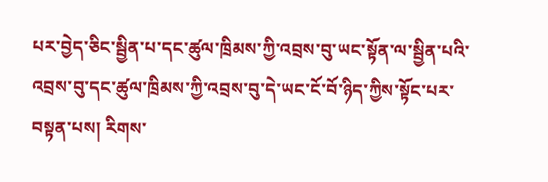པར་བྱེད་ཅིང་སྦྱིན་པ་དང་ཚུལ་ཁྲིམས་ཀྱི་འབྲས་བུ་ཡང་སྟོན་ལ་སྦྱིན་པའི་འབྲས་བུ་དང་ཚུལ་ཁྲིམས་ཀྱི་འབྲས་བུ་དེ་ཡང་ངོ་བོ་ཉིད་ཀྱིས་སྟོང་པར་བསྟན་པས། རིགས་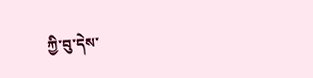ཀྱི་བུ་དེས་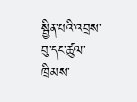སྦྱིན་པའི་འབྲས་བུ་དང་ཚུལ་ཁྲིམས་